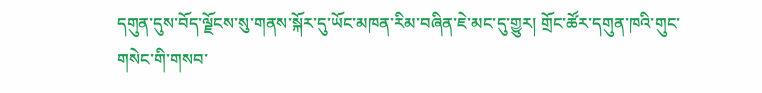དགུན་དུས་བོད་ལྗོངས་སུ་གནས་སྐོར་དུ་ཡོང་མཁན་རིམ་བཞིན་ཇེ་མང་དུ་གྱུར། གྲོང་ཚོར་དགུན་ཁའི་གུང་གསེང་གི་གསབ་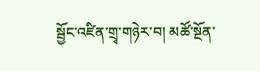སྦྱོང་འཛིན་གྲྭ་གཉེར་བ། མཚོ་སྔོན་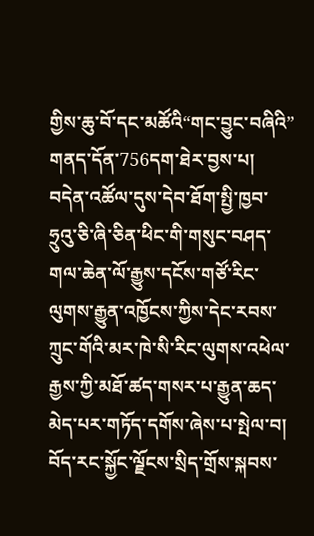གྱིས་ཆུ་བོ་དང་མཚོའི“གང་བྱུང་བཞིའི” གནད་དོན་756དག་ཐེར་བྱས་པ། བདེན་འཚོལ་དུས་དེབ་ཐོག་སྤྱི་ཁྱབ་ཧྲུའུ་ཅི་ཞི་ཅིན་ཕིང་གི་གསུང་བཤད་གལ་ཆེན་ལོ་རྒྱུས་དངོས་གཙོ་རིང་ལུགས་རྒྱུན་འཁྱོངས་ཀྱིས་དེང་རབས་ཀྲུང་གོའི་མར་ཁེ་སི་རིང་ལུགས་འཕེལ་རྒྱས་ཀྱི་མཐོ་ཚད་གསར་པ་རྒྱུན་ཆད་མེད་པར་གཏོད་དགོས་ཞེས་པ་སྤེལ་བ། བོད་རང་སྐྱོང་ལྗོངས་སྲིད་གྲོས་སྐབས་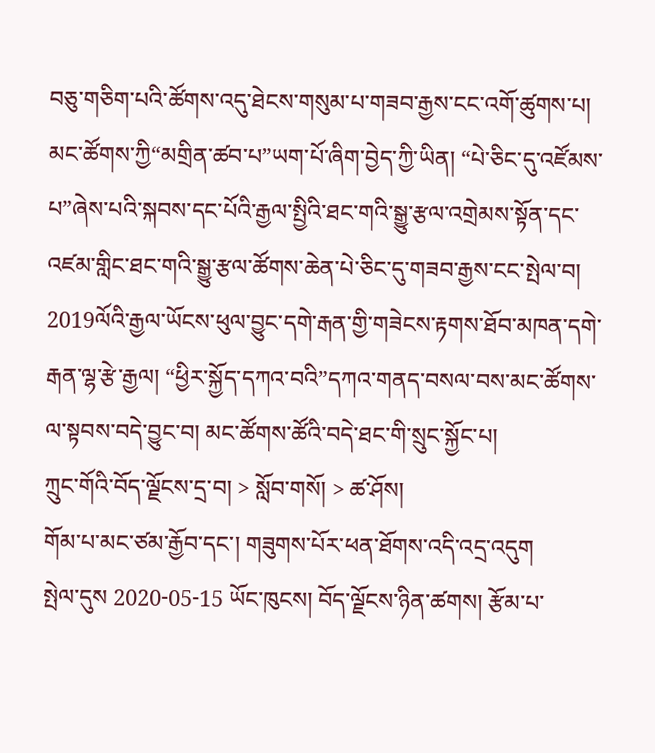བཅུ་གཅིག་པའི་ཚོགས་འདུ་ཐེངས་གསུམ་པ་གཟབ་རྒྱས་ངང་འགོ་ཚུགས་པ། མང་ཚོགས་ཀྱི“མགྲིན་ཚབ་པ”ཡག་པོ་ཞིག་བྱེད་ཀྱི་ཡིན། “པེ་ཅིང་དུ་འཛོམས་པ”ཞེས་པའི་སྐབས་དང་པོའི་རྒྱལ་སྤྱིའི་ཐང་གའི་སྒྱུ་རྩལ་འགྲེམས་སྟོན་དང་འཛམ་གླིང་ཐང་གའི་སྒྱུ་རྩལ་ཚོགས་ཆེན་པེ་ཅིང་དུ་གཟབ་རྒྱས་ངང་སྤེལ་བ། 2019ལོའི་རྒྱལ་ཡོངས་ཕུལ་བྱུང་དགེ་རྒན་གྱི་གཟེངས་རྟགས་ཐོབ་མཁན་དགེ་རྒན་ལྷ་རྩེ་རྒྱལ། “ཕྱིར་སྐྱོད་དཀའ་བའི”དཀའ་གནད་བསལ་བས་མང་ཚོགས་ལ་སྟབས་བདེ་བྱུང་བ། མང་ཚོགས་ཚོའི་བདེ་ཐང་གི་སྲུང་སྐྱོང་པ།
ཀྲུང་གོའི་བོད་ལྗོངས་དྲ་བ། > སློབ་གསོ། > ཚ་ཤོས།
གོམ་པ་མང་ཙམ་རྒྱོབ་དང་། གཟུགས་པོར་ཕན་ཐོགས་འདི་འདྲ་འདུག
སྤེལ་དུས 2020-05-15 ཡོང་ཁུངས། བོད་ལྗོངས་ཉིན་ཚགས། རྩོམ་པ་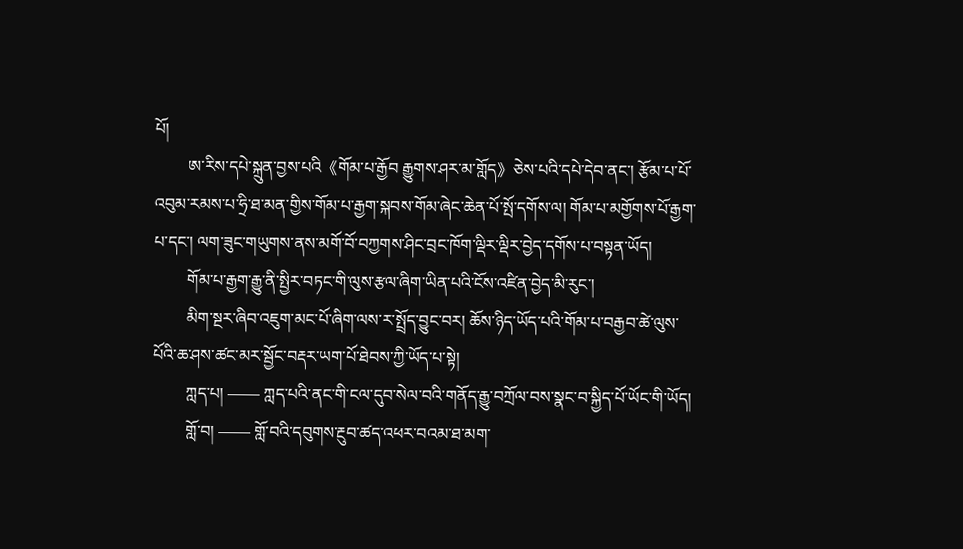པོ།
        ཨ་རིས་དཔེ་སྐྲུན་བྱས་པའི《གོམ་པ་རྒྱོབ རྒྱུགས་ཤར་མ་གློད》ཅེས་པའི་དཔེ་དེབ་ནང་། རྩོམ་པ་པོ་འབུམ་རམས་པ་ཧྲི་ཐ་མན་གྱིས་གོམ་པ་རྒྱག་སྐབས་གོམ་ཞེང་ཆེན་པོ་སྤོ་དགོས་ལ། གོམ་པ་མགྱོགས་པོ་རྒྱག་པ་དང་། ལག་ཟུང་གཡུགས་ནས་མགོ་བོ་བཀྱགས་ཤིང་བྲང་ཁོག་ལྡིར་ལྡིར་བྱེད་དགོས་པ་བསྟན་ཡོད།
        གོམ་པ་རྒྱག་རྒྱུ་ནི་སྤྱིར་བཏང་གི་ལུས་རྩལ་ཞིག་ཡིན་པའི་ངོས་འཛིན་བྱེད་མི་རུང་།
        མིག་སྔར་ཞིབ་འཇུག་མང་པོ་ཞིག་ལས་ར་སྤྲོད་བྱུང་བར། ཆོས་ཉིད་ཡོད་པའི་གོམ་པ་བརྒྱབ་ཚེ་ལུས་པོའི་ཆ་ཤས་ཚང་མར་སྦྱོང་བརྡར་ཡག་པོ་ཐེབས་ཀྱི་ཡོད་པ་སྟེ།
        ཀླད་པ། —— ཀླད་པའི་ནང་གི་ངལ་དུབ་སེལ་བའི་གནོད་རྒྱུ་བཀྲོལ་བས་སྣང་བ་སྐྱིད་པོ་ཡོང་གི་ཡོད།
        གློ་བ། —— གློ་བའི་དབུགས་རྔུབ་ཚད་འཕར་བའམ་ཐ་མག་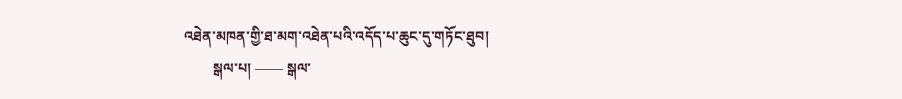འཐེན་མཁན་གྱི་ཐ་མག་འཐེན་པའི་འདོད་པ་ཆུང་དུ་གཏོང་ཐུབ།
        སྒལ་པ། —— སྒལ་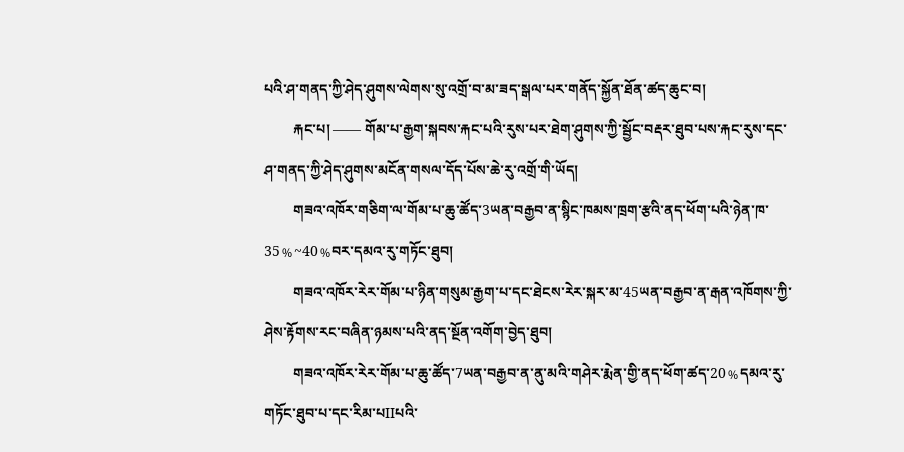པའི་ཤ་གནད་ཀྱི་ཤེད་ཤུགས་ལེགས་སུ་འགྲོ་བ་མ་ཟད་སྒལ་པར་གནོད་སྐྱོན་ཐོན་ཚད་ཆུང་བ།
        རྐང་པ། —— གོམ་པ་རྒྱག་སྐབས་རྐང་པའི་རུས་པར་ཐེག་ཤུགས་ཀྱི་སྦྱོང་བརྡར་ཐུབ་པས་རྐང་རུས་དང་ཤ་གནད་ཀྱི་ཤེད་ཤུགས་མངོན་གསལ་དོད་པོས་ཆེ་རུ་འགྲོ་གི་ཡོད།
        གཟའ་འཁོར་གཅིག་ལ་གོམ་པ་ཆུ་ཚོད་3ཡན་བརྒྱབ་ན་སྙིང་ཁམས་ཁྲག་རྩའི་ནད་ཕོག་པའི་ཉེན་ཁ་35﹪~40﹪བར་དམའ་རུ་གཏོང་ཐུབ།
        གཟའ་འཁོར་རེར་གོམ་པ་ཉིན་གསུམ་རྒྱག་པ་དང་ཐེངས་རེར་སྐར་མ་45ཡན་བརྒྱབ་ན་རྒན་འཁོགས་ཀྱི་ཤེས་རྟོགས་རང་བཞིན་ཉམས་པའི་ནད་སྔོན་འགོག་བྱེད་ཐུབ།
        གཟའ་འཁོར་རེར་གོམ་པ་ཆུ་ཚོད་7ཡན་བརྒྱབ་ན་ནུ་མའི་གཤེར་རྨེན་གྱི་ནད་ཕོག་ཚད་20﹪དམའ་རུ་གཏོང་ཐུབ་པ་དང་རིམ་པIIཔའི་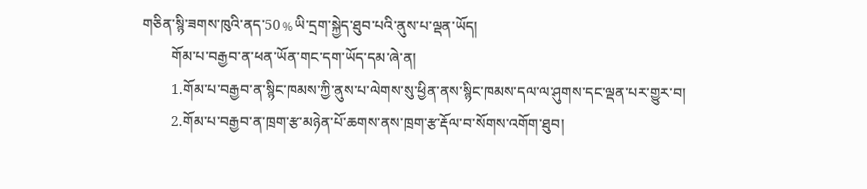གཅིན་སྙི་ཟགས་ཁུའི་ནད་50﹪ཡི་དྲག་སྐྱེད་ཐུབ་པའི་ནུས་པ་ལྡན་ཡོད།
        གོམ་པ་བརྒྱབ་ན་ཕན་ཡོན་གང་དག་ཡོད་དམ་ཞེ་ན།
        1.གོམ་པ་བརྒྱབ་ན་སྙིང་ཁམས་ཀྱི་ནུས་པ་ལེགས་སུ་ཕྱིན་ནས་སྙིང་ཁམས་དལ་ལ་ཤུགས་དང་ལྡན་པར་གྱུར་བ།
        2.གོམ་པ་བརྒྱབ་ན་ཁྲག་རྩ་མཉེན་པོ་ཆགས་ནས་ཁྲག་རྩ་རྡོལ་བ་སོགས་འགོག་ཐུབ།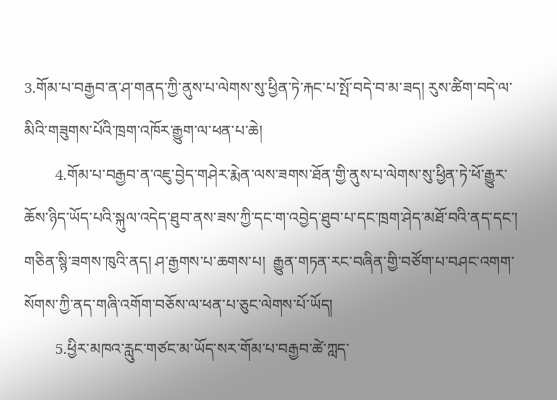3.གོམ་པ་བརྒྱབ་ན་ཤ་གནད་ཀྱི་ནུས་པ་ལེགས་སུ་ཕྱིན་ཏེ་རྐང་པ་སྤོ་བདེ་བ་མ་ཟད། རུས་ཚིག་བདེ་ལ་མིའི་གཟུགས་པོའི་ཁྲག་འཁོར་རྒྱུག་ལ་ཕན་པ་ཆེ།
        4.གོམ་པ་བརྒྱབ་ན་འཇུ་བྱེད་གཤེར་རྨེན་ལས་ཟགས་ཐོན་གྱི་ནུས་པ་ལེགས་སུ་ཕྱིན་ཏེ་ཕོ་རྒྱུར་ཆོས་ཉིད་ཡོད་པའི་སྐུལ་འདེད་ཐུབ་ནས་ཟས་ཀྱི་དང་ག་འབྱེད་ཐུབ་པ་དང་ཁྲག་ཤེད་མཐོ་བའི་ནད་དང་། གཅིན་སྙི་ཟགས་ཁུའི་ནད། ཤ་རྒྱགས་པ་ཆགས་པ།  རྒྱུན་གཏན་རང་བཞིན་གྱི་བཙོག་པ་བཤང་འགག་སོགས་ཀྱི་ནད་གཞི་འགོག་བཅོས་ལ་ཕན་པ་ཅུང་ལེགས་པོ་ཡོད།
        5.ཕྱིར་མཁའ་རླུང་གཙང་མ་ཡོད་སར་གོམ་པ་བརྒྱབ་ཚེ་ཀླད་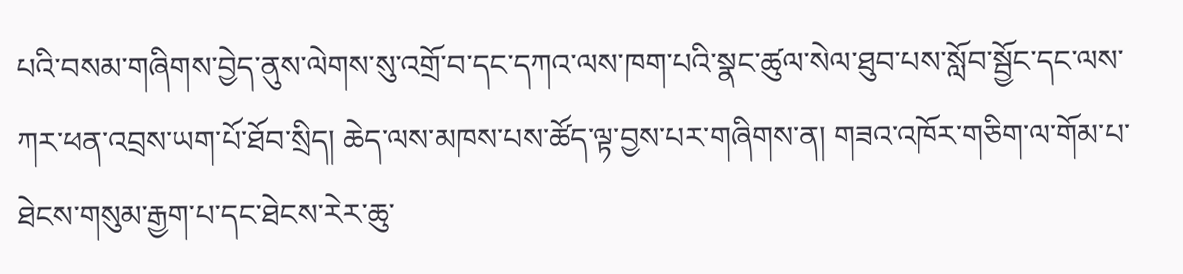པའི་བསམ་གཞིགས་བྱེད་ནུས་ལེགས་སུ་འགྲོ་བ་དང་དཀའ་ལས་ཁག་པའི་སྣང་ཚུལ་སེལ་ཐུབ་པས་སློབ་སྦྱོང་དང་ལས་ཀར་ཕན་འབྲས་ཡག་པོ་ཐོབ་སྲིད། ཆེད་ལས་མཁས་པས་ཚོད་ལྟ་བྱས་པར་གཞིགས་ན། གཟའ་འཁོར་གཅིག་ལ་གོམ་པ་ཐེངས་གསུམ་རྒྱག་པ་དང་ཐེངས་རེར་ཆུ་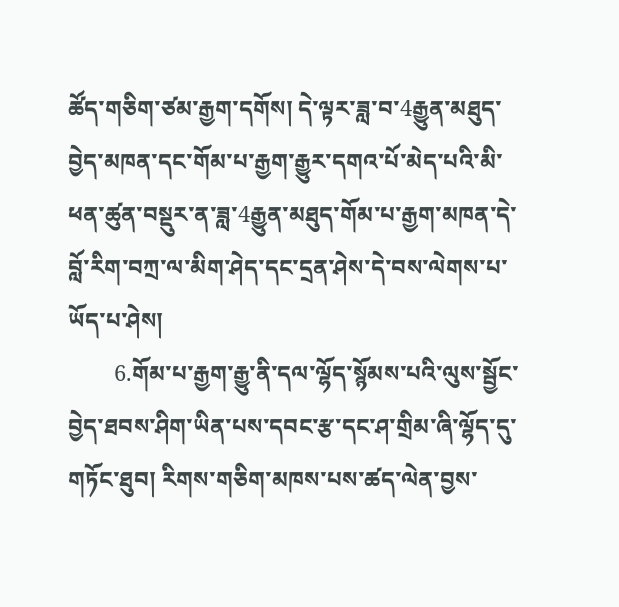ཚོད་གཅིག་ཙམ་རྒྱག་དགོས། དེ་ལྟར་ཟླ་བ་4རྒྱུན་མཐུད་བྱེད་མཁན་དང་གོམ་པ་རྒྱག་རྒྱུར་དགའ་པོ་མེད་པའི་མི་ཕན་ཚུན་བསྡུར་ན་ཟླ་4རྒྱུན་མཐུད་གོམ་པ་རྒྱག་མཁན་དེ་བློ་རིག་བཀྲ་ལ་མིག་ཤེད་དང་དྲན་ཤེས་དེ་བས་ལེགས་པ་ཡོད་པ་ཤེས།
        6.གོམ་པ་རྒྱག་རྒྱུ་ནི་དལ་ལྷོད་སྙོམས་པའི་ལུས་སྦྱོང་བྱེད་ཐབས་ཤིག་ཡིན་པས་དབང་རྩ་དང་ཤ་གྲིམ་ཞི་ལྷོད་དུ་གཏོང་ཐུབ། རིགས་གཅིག་མཁས་པས་ཚད་ལེན་བྱས་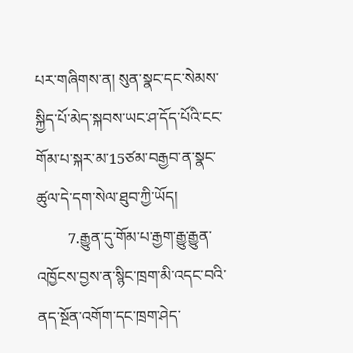པར་གཞིགས་ན། སུན་སྣང་དང་སེམས་སྐྱིད་པོ་མེད་སྐབས་ཡང་ཤ་དོད་པོའི་ངང་གོམ་པ་སྐར་མ་15ཙམ་བརྒྱབ་ན་སྣང་ཚུལ་དེ་དག་སེལ་ཐུབ་ཀྱི་ཡོད།
        7.རྒྱུན་དུ་གོམ་པ་རྒྱག་རྒྱུ་རྒྱུན་འཁྱོངས་བྱས་ན་སྙིང་ཁྲག་མི་འདང་བའི་ནད་སྔོན་འགོག་དང་ཁྲག་ཤེད་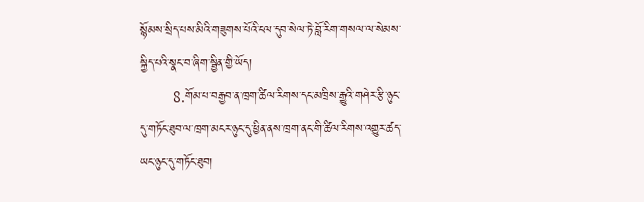སྙོམས་སྲིད་པས་མིའི་གཟུགས་པོའི་ངལ་དུབ་སེལ་ཏེ་བློ་རིག་གསལ་ལ་སེམས་སྐྱིད་པའི་སྣང་བ་ཞིག་སྦྱིན་གྱི་ཡོད།
        8.གོམ་པ་བརྒྱབ་ན་ཁྲག་ཚིལ་རིགས་དང་མཁྲིས་རྒྱུའི་གཤེར་རྩི་ཉུང་དུ་གཏོང་ཐུབ་ལ་ཁྲག་མངར་ཉུང་དུ་ཕྱིན་ནས་ཁྲག་ནང་གི་ཚིལ་རིགས་འགྱུར་ཚད་ཡང་ཉུང་དུ་གཏོང་ཐུབ།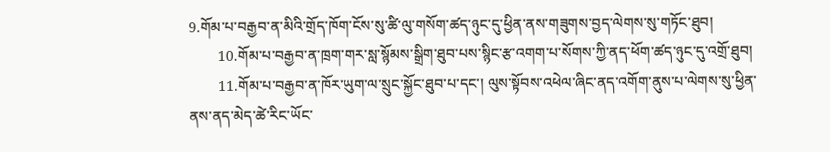9.གོམ་པ་བརྒྱབ་ན་མིའི་གྲོད་ཁོག་ངོས་སུ་ཚི་ལུ་གསོག་ཚད་ཉུང་དུ་ཕྱིན་ནས་གཟུགས་བྱད་ལེགས་སུ་གཏོང་ཐུབ།
        10.གོམ་པ་བརྒྱབ་ན་ཁྲག་གར་སླ་སྙོམས་སྒྲིག་ཐུབ་པས་སྙིང་རྩ་འགག་པ་སོགས་ཀྱི་ནད་ཕོག་ཚད་ཉུང་དུ་འགྲོ་ཐུབ།
        11.གོམ་པ་བརྒྱབ་ན་ཁོར་ཡུག་ལ་སྲུང་སྐྱོང་ཐུབ་པ་དང་། ལུས་སྟོབས་འཕེལ་ཞིང་ནད་འགོག་ནུས་པ་ལེགས་སུ་ཕྱིན་ནས་ནད་མེད་ཚེ་རིང་ཡོང་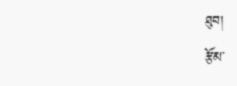ཐུབ།
རྩོམ་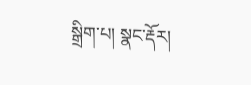སྒྲིག་པ། སྣང་རྡོར།